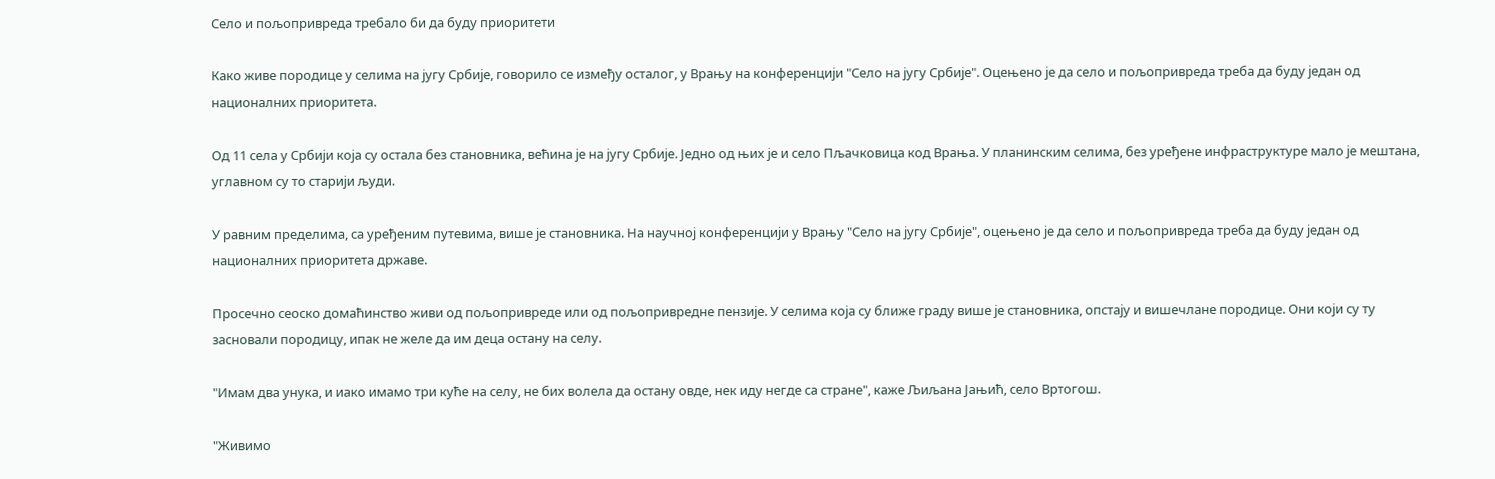Село и пољопривреда требало би да буду приоритети

Како живе породице у селима на југу Србије, говорило се између осталог, у Врању на конференцији "Село на југу Србије". Оцењено је да село и пољопривреда треба да буду један од националних приоритета.

Од 11 села у Србији која су остала без становника, већина је на југу Србије. Једно од њих је и село Пљачковица код Врања. У планинским селима, без уређене инфраструктуре мало је мештана, углавном су то старији људи.

У равним пределима, са уређеним путевима, више је становника. На научној конференцији у Врању "Село на југу Србије", оцењено је да село и пољопривреда треба да буду један од националних приоритета државе.

Просечно сеоско домаћинство живи од пољопривреде или од пољопривредне пензије. У селима која су ближе граду више је становника, опстају и вишечлане породице. Они који су ту засновали породицу, ипак не желе да им деца остану на селу.

"Имам два унука, и иако имамо три куће на селу, не бих волела да остану овде, нек иду негде са стране", каже Љиљана Јањић, село Вртогош.

"Живимо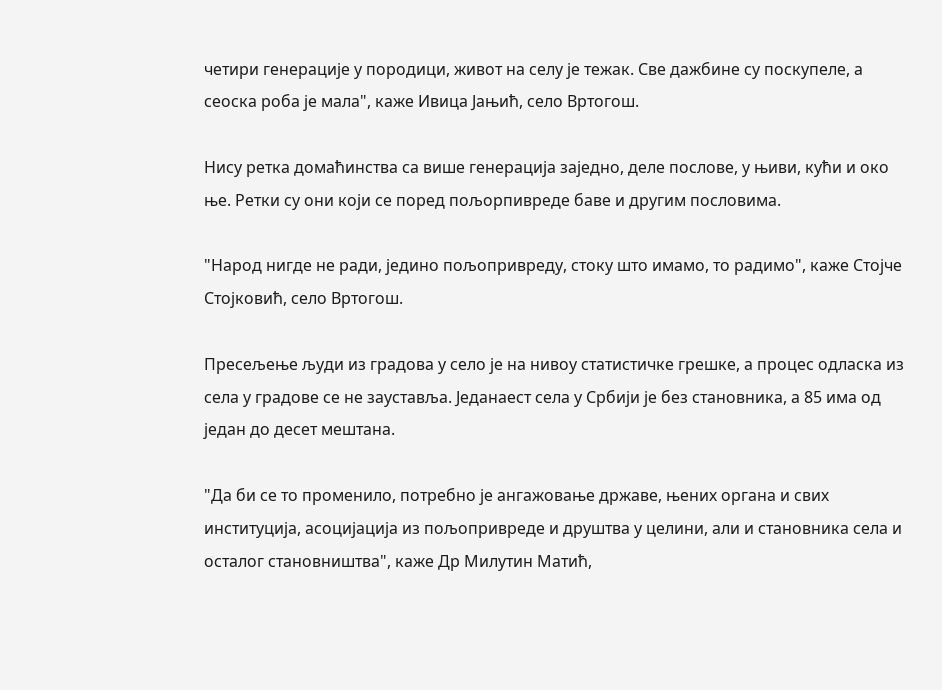четири генерације у породици, живот на селу је тежак. Све дажбине су поскупеле, а сеоска роба је мала", каже Ивица Јањић, село Вртогош.

Нису ретка домаћинства са више генерација заједно, деле послове, у њиви, кући и око ње. Ретки су они који се поред пољорпивреде баве и другим пословима.

"Народ нигде не ради, једино пољопривреду, стоку што имамо, то радимо", каже Стојче Стојковић, село Вртогош.

Пресељење људи из градова у село је на нивоу статистичке грешке, а процес одласка из  села у градове се не зауставља. Једанаест села у Србији је без становника, а 85 има од један до десет мештана.

"Да би се то променило, потребно је ангажовање државе, њених органа и свих институција, асоцијација из пољопривреде и друштва у целини, али и становника села и осталог становништва", каже Др Милутин Матић,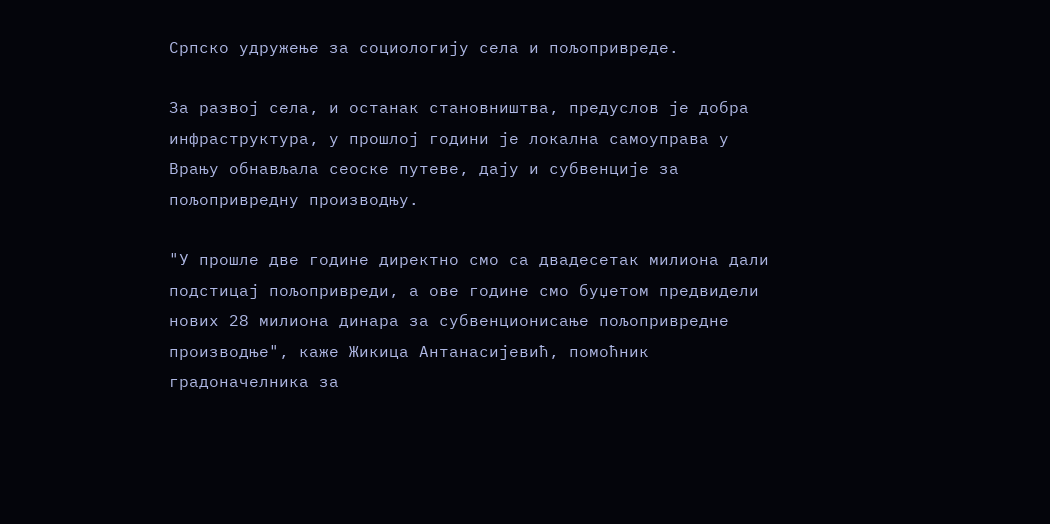Српско удружење за социологију села и пољопривреде.

За развој села, и останак становништва, предуслов је добра инфраструктура, у прошлој години је локална самоуправа у Врању обнављала сеоске путеве, дају и субвенције за пољопривредну производњу.

"У прошле две године директно смо са двадесетак милиона дали подстицај пољопривреди, а ове године смо буџетом предвидели нових 28 милиона динара за субвенционисање пољопривредне производње", каже Жикица Антанасијевић, помоћник градоначелника за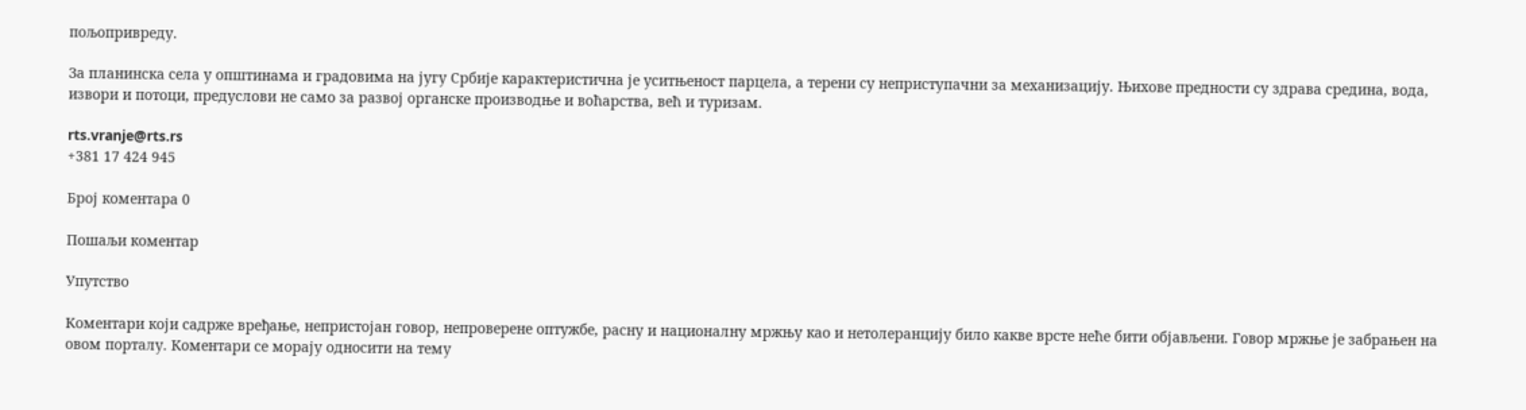пољопривреду.

За планинска села у општинама и градовима на југу Србије карактеристична је уситњеност парцела, а терени су неприступачни за механизацију. Њихове предности су здрава средина, вода, извори и потоци, предуслови не само за развој органске производње и воћарства, већ и туризам.

rts.vranje@rts.rs
+381 17 424 945

Број коментара 0

Пошаљи коментар

Упутство

Коментари који садрже вређање, непристојан говор, непроверене оптужбе, расну и националну мржњу као и нетолеранцију било какве врсте неће бити објављени. Говор мржње је забрањен на овом порталу. Коментари се морају односити на тему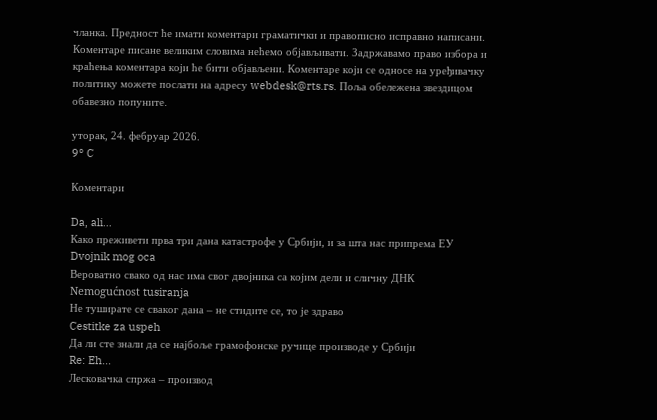чланка. Предност ће имати коментари граматички и правописно исправно написани. Коментаре писане великим словима нећемо објављивати. Задржавамо право избора и краћења коментара који ће бити објављени. Коментаре који се односе на уређивачку политику можете послати на адресу webdesk@rts.rs. Поља обележена звездицом обавезно попуните.

уторак, 24. фебруар 2026.
9° C

Коментари

Da, ali...
Како преживети прва три дана катастрофе у Србији, и за шта нас припрема ЕУ
Dvojnik mog oca
Вероватно свако од нас има свог двојника са којим дели и сличну ДНК
Nemogućnost tusiranja
Не туширате се сваког дана – не стидите се, то је здраво
Cestitke za uspeh
Да ли сте знали да се најбоље грамофонске ручице производе у Србији
Re: Eh...
Лесковачка спржа – производ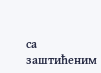са заштићеним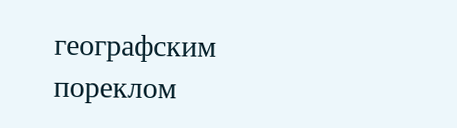географским пореклом